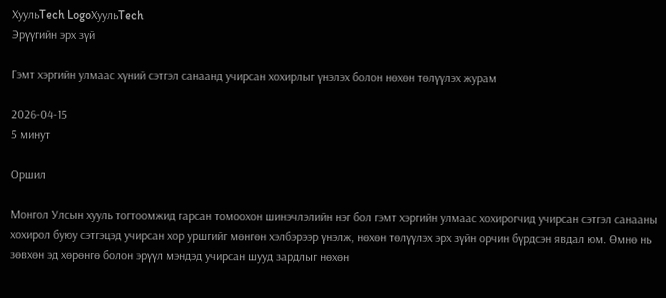ХуульTech LogoХуульTech
Эрүүгийн эрх зүй

Гэмт хэргийн улмаас хүний сэтгэл санаанд учирсан хохирлыг үнэлэх болон нөхөн төлүүлэх журам

2026-04-15
5 минут

Оршил

Монгол Улсын хууль тогтоомжид гарсан томоохон шинэчлэлийн нэг бол гэмт хэргийн улмаас хохирогчид учирсан сэтгэл санааны хохирол буюу сэтгэцэд учирсан хор уршгийг мөнгөн хэлбэрээр үнэлж, нөхөн төлүүлэх эрх зүйн орчин бүрдсэн явдал юм. Өмнө нь зөвхөн эд хөрөнгө болон эрүүл мэндэд учирсан шууд зардлыг нөхөн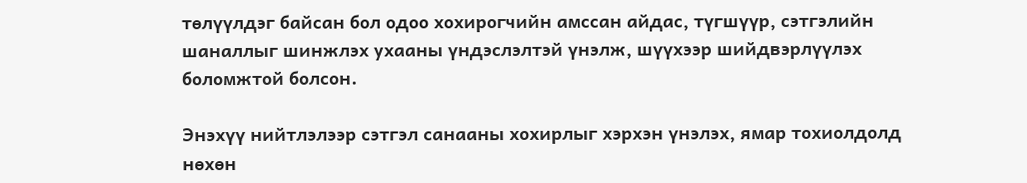төлүүлдэг байсан бол одоо хохирогчийн амссан айдас, түгшүүр, сэтгэлийн шаналлыг шинжлэх ухааны үндэслэлтэй үнэлж, шүүхээр шийдвэрлүүлэх боломжтой болсон.

Энэхүү нийтлэлээр сэтгэл санааны хохирлыг хэрхэн үнэлэх, ямар тохиолдолд нөхөн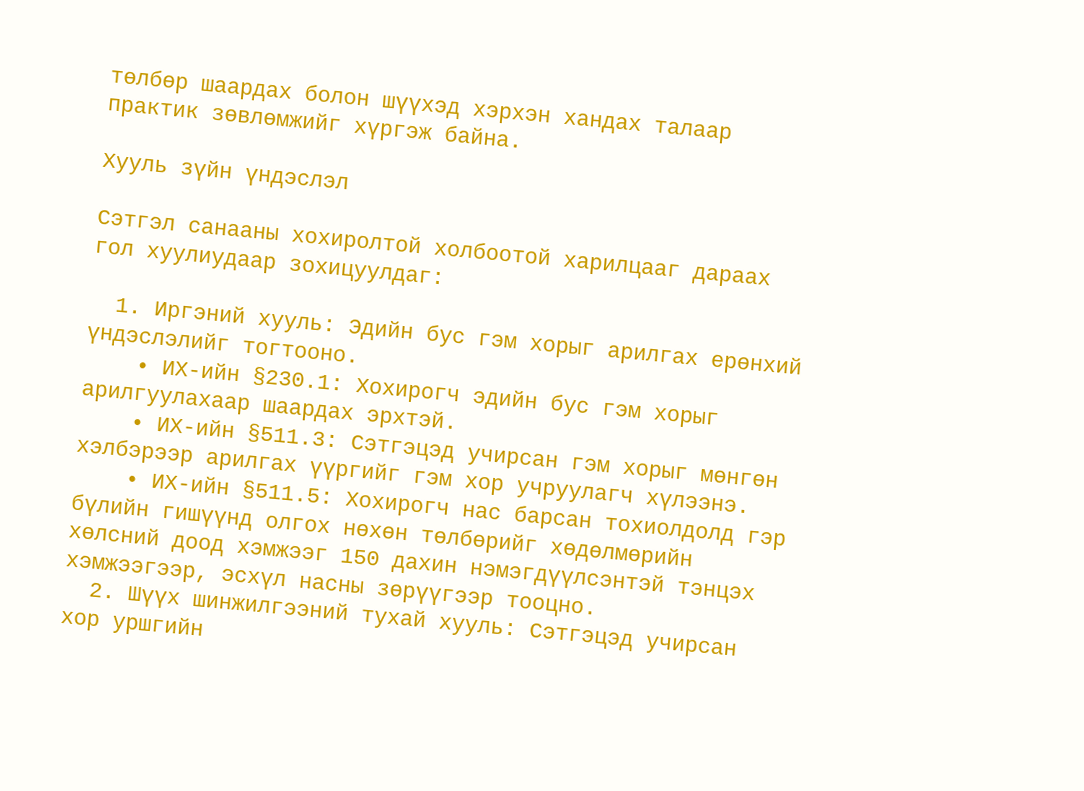төлбөр шаардах болон шүүхэд хэрхэн хандах талаар практик зөвлөмжийг хүргэж байна.

Хууль зүйн үндэслэл

Сэтгэл санааны хохиролтой холбоотой харилцааг дараах гол хуулиудаар зохицуулдаг:

  1. Иргэний хууль: Эдийн бус гэм хорыг арилгах ерөнхий үндэслэлийг тогтооно.
    • ИХ-ийн §230.1: Хохирогч эдийн бус гэм хорыг арилгуулахаар шаардах эрхтэй.
    • ИХ-ийн §511.3: Сэтгэцэд учирсан гэм хорыг мөнгөн хэлбэрээр арилгах үүргийг гэм хор учруулагч хүлээнэ.
    • ИХ-ийн §511.5: Хохирогч нас барсан тохиолдолд гэр бүлийн гишүүнд олгох нөхөн төлбөрийг хөдөлмөрийн хөлсний доод хэмжээг 150 дахин нэмэгдүүлсэнтэй тэнцэх хэмжээгээр, эсхүл насны зөрүүгээр тооцно.
  2. Шүүх шинжилгээний тухай хууль: Сэтгэцэд учирсан хор уршгийн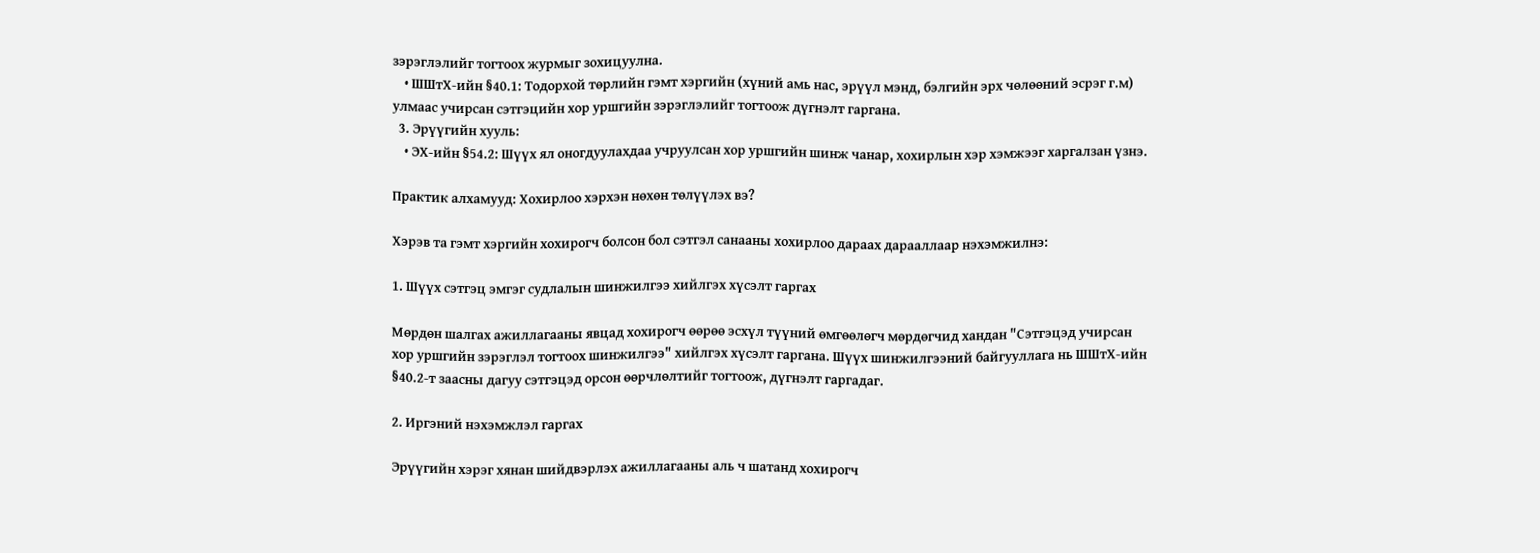зэрэглэлийг тогтоох журмыг зохицуулна.
    • ШШтХ-ийн §40.1: Тодорхой төрлийн гэмт хэргийн (хүний амь нас, эрүүл мэнд, бэлгийн эрх чөлөөний эсрэг г.м) улмаас учирсан сэтгэцийн хор уршгийн зэрэглэлийг тогтоож дүгнэлт гаргана.
  3. Эрүүгийн хууль:
    • ЭХ-ийн §54.2: Шүүх ял оногдуулахдаа учруулсан хор уршгийн шинж чанар, хохирлын хэр хэмжээг харгалзан үзнэ.

Практик алхамууд: Хохирлоо хэрхэн нөхөн төлүүлэх вэ?

Хэрэв та гэмт хэргийн хохирогч болсон бол сэтгэл санааны хохирлоо дараах дарааллаар нэхэмжилнэ:

1. Шүүх сэтгэц эмгэг судлалын шинжилгээ хийлгэх хүсэлт гаргах

Мөрдөн шалгах ажиллагааны явцад хохирогч өөрөө эсхүл түүний өмгөөлөгч мөрдөгчид хандан "Сэтгэцэд учирсан хор уршгийн зэрэглэл тогтоох шинжилгээ" хийлгэх хүсэлт гаргана. Шүүх шинжилгээний байгууллага нь ШШтХ-ийн §40.2-т заасны дагуу сэтгэцэд орсон өөрчлөлтийг тогтоож, дүгнэлт гаргадаг.

2. Иргэний нэхэмжлэл гаргах

Эрүүгийн хэрэг хянан шийдвэрлэх ажиллагааны аль ч шатанд хохирогч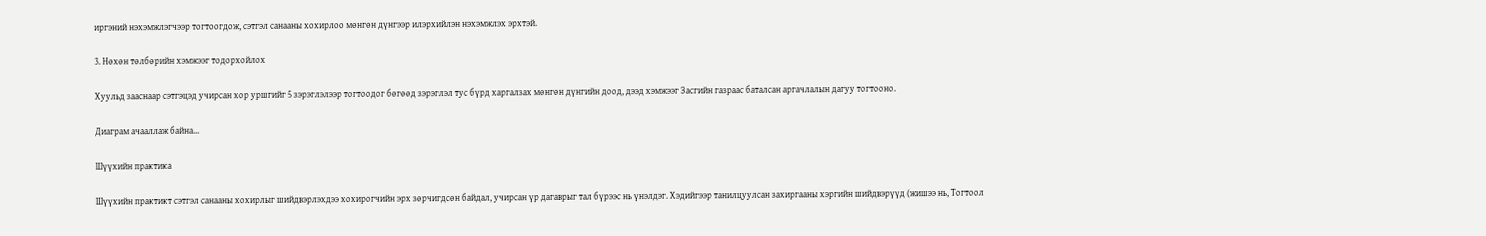иргэний нэхэмжлэгчээр тогтоогдож, сэтгэл санааны хохирлоо мөнгөн дүнгээр илэрхийлэн нэхэмжлэх эрхтэй.

3. Нөхөн төлбөрийн хэмжээг тодорхойлох

Хуульд зааснаар сэтгэцэд учирсан хор уршгийг 5 зэрэглэлээр тогтоодог бөгөөд зэрэглэл тус бүрд харгалзах мөнгөн дүнгийн доод, дээд хэмжээг Засгийн газраас баталсан аргачлалын дагуу тогтооно.

Диаграм ачааллаж байна...

Шүүхийн практика

Шүүхийн практикт сэтгэл санааны хохирлыг шийдвэрлэхдээ хохирогчийн эрх зөрчигдсөн байдал, учирсан үр дагаврыг тал бүрээс нь үнэлдэг. Хэдийгээр танилцуулсан захиргааны хэргийн шийдвэрүүд (жишээ нь, Тогтоол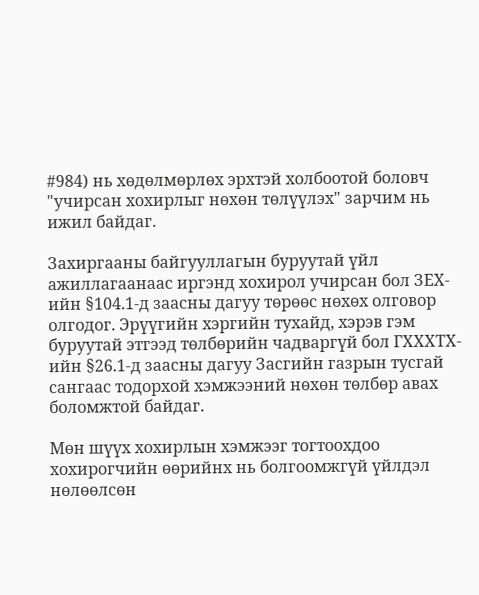#984) нь хөдөлмөрлөх эрхтэй холбоотой боловч "учирсан хохирлыг нөхөн төлүүлэх" зарчим нь ижил байдаг.

Захиргааны байгууллагын буруутай үйл ажиллагаанаас иргэнд хохирол учирсан бол ЗЕХ-ийн §104.1-д заасны дагуу төрөөс нөхөх олговор олгодог. Эрүүгийн хэргийн тухайд, хэрэв гэм буруутай этгээд төлбөрийн чадваргүй бол ГХХХТХ-ийн §26.1-д заасны дагуу Засгийн газрын тусгай сангаас тодорхой хэмжээний нөхөн төлбөр авах боломжтой байдаг.

Мөн шүүх хохирлын хэмжээг тогтоохдоо хохирогчийн өөрийнх нь болгоомжгүй үйлдэл нөлөөлсөн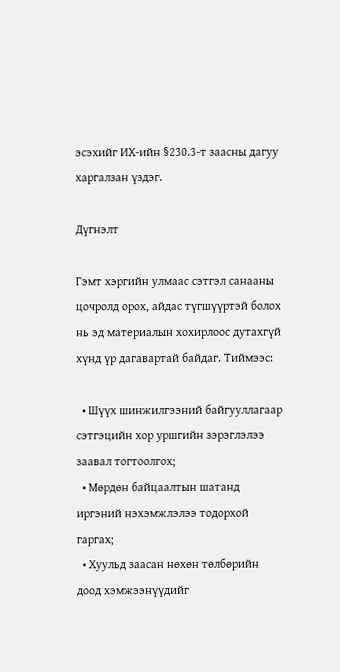эсэхийг ИХ-ийн §230.3-т заасны дагуу харгалзан үздэг.

Дүгнэлт

Гэмт хэргийн улмаас сэтгэл санааны цочролд орох, айдас түгшүүртэй болох нь эд материалын хохирлоос дутахгүй хүнд үр дагавартай байдаг. Тиймээс:

  • Шүүх шинжилгээний байгууллагаар сэтгэцийн хор уршгийн зэрэглэлээ заавал тогтоолгох;
  • Мөрдөн байцаалтын шатанд иргэний нэхэмжлэлээ тодорхой гаргах;
  • Хуульд заасан нөхөн төлбөрийн доод хэмжээнүүдийг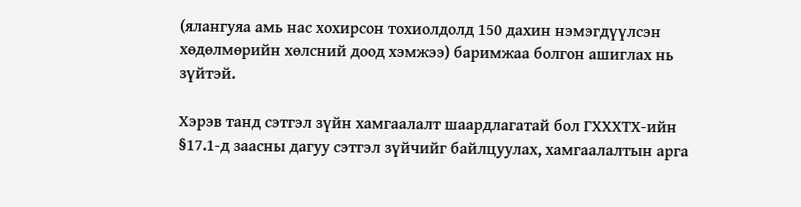(ялангуяа амь нас хохирсон тохиолдолд 150 дахин нэмэгдүүлсэн хөдөлмөрийн хөлсний доод хэмжээ) баримжаа болгон ашиглах нь зүйтэй.

Хэрэв танд сэтгэл зүйн хамгаалалт шаардлагатай бол ГХХХТХ-ийн §17.1-д заасны дагуу сэтгэл зүйчийг байлцуулах, хамгаалалтын арга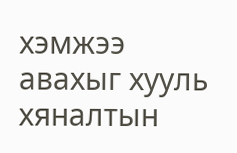хэмжээ авахыг хууль хяналтын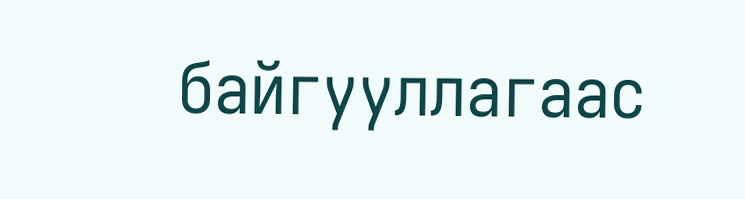байгууллагаас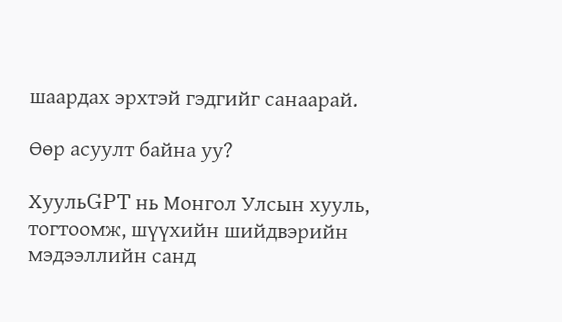шаардах эрхтэй гэдгийг санаарай.

Өөр асуулт байна уу?

ХуульGPT нь Монгол Улсын хууль, тогтоомж, шүүхийн шийдвэрийн мэдээллийн санд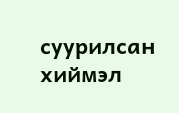суурилсан хиймэл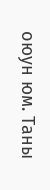оюун юм. Таны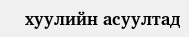хуулийн асуултад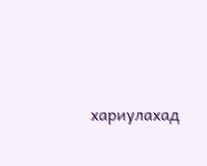хариулахад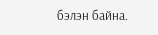бэлэн байна.